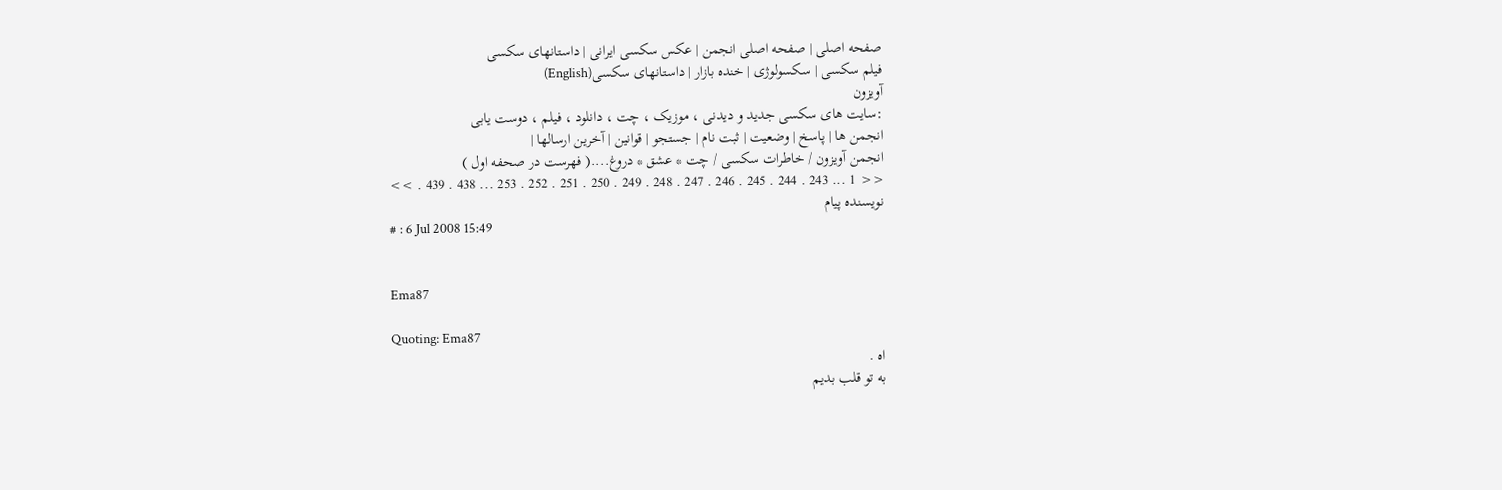صفحه اصلی | صفحه اصلی انجمن | عکس سکسی ایرانی | داستانهای سکسی
فیلم سکسی | سکسولوژی | خنده بازار | داستانهای سکسی(English)
آویزون
:سایت های سکسی جدید و دیدنی ، موزیک ، چت ، دانلود ، فیلم ، دوست یابی
انجمن ها | پاسخ | وضعیت | ثبت نام | جستجو | قوانین | آخرین ارسالها |
انجمن آویزون / خاطرات سکسی / چت * عشق * دروغ....( فهرست در صحفه اول )
<< 1 ... 243 . 244 . 245 . 246 . 247 . 248 . 249 . 250 . 251 . 252 . 253 ... 438 . 439 . >>
نویسنده پیام
# : 6 Jul 2008 15:49


Ema87

Quoting: Ema87
اه .
به تو قلب بدیم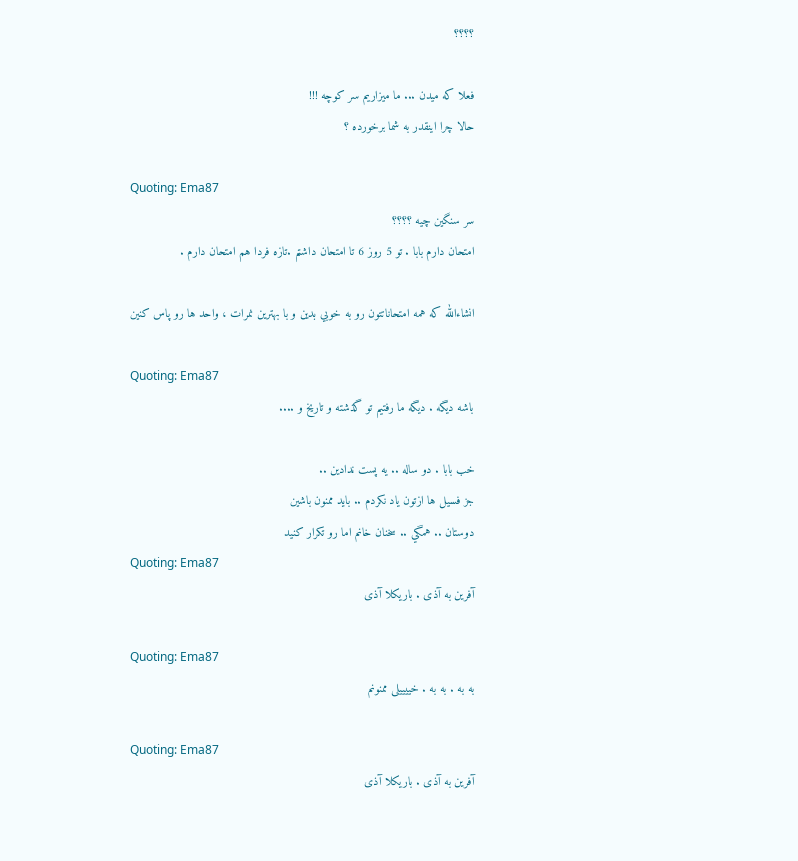؟؟؟؟

فعلا كه ميدن ... ما ميزاريم سر كوچه !!!
حالا چرا اينقدر به شما برخورده ؟

Quoting: Ema87
سر سنگین چیه ؟؟؟؟
امتحان دارم بابا . تو 5 روز 6 تا امتحان داشتم .تازه فردا هم امتحان دارم .

انشاءالله كه همه امتحاناتتون رو به خوبي بدين و با بهترين نمرات ، واحد ها رو پاس كنين

Quoting: Ema87
باشه دیگه . دیگه ما رفتیم تو گذشته و تاریخ و ....

خب بابا . دو ساله .. يه پست ندادين ..
جز فسيل ها ازتون ياد نكردم .. بايد ممنون باشين
دوستان .. همگي .. سخنان خانم اما رو تكرار كنيد
Quoting: Ema87
آفرین به آذی . باریکلا آذی

Quoting: Ema87
به به . به به . خییییلی ممنونم

Quoting: Ema87
آفرین به آذی . باریکلا آذی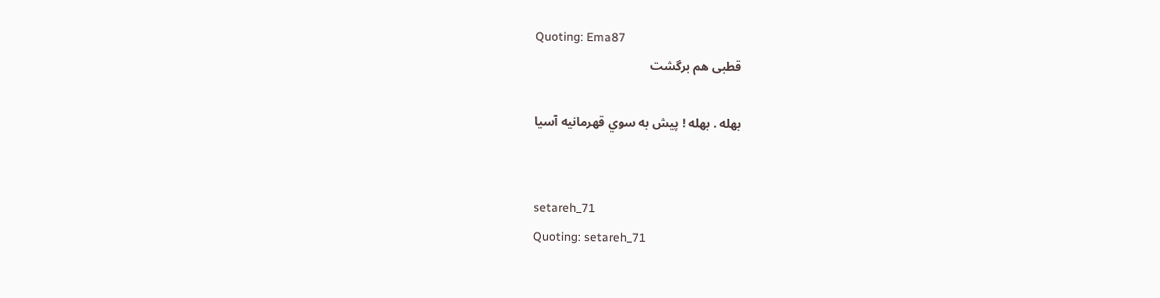Quoting: Ema87
قطبی هم برگشت

بهله . بهله ! پيش به سوي قهرمانيه آسيا


setareh_71
Quoting: setareh_71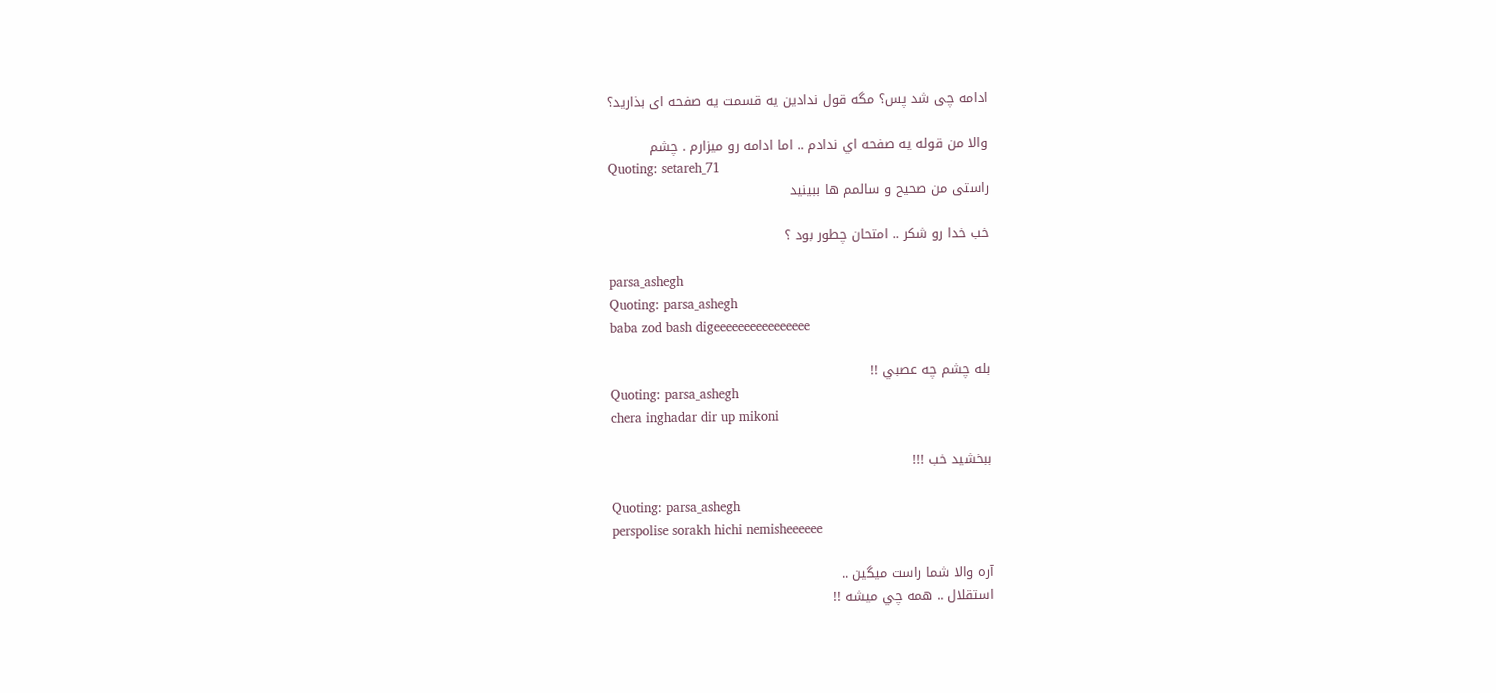ادامه چی شد پس؟ مگه قول ندادین یه قسمت یه صفحه ای بذارید؟

والا من قوله يه صفحه اي ندادم .. اما ادامه رو ميزارم . چشم
Quoting: setareh_71
راستی من صحیح و سالمم ها ببینید

خب خدا رو شكر .. امتحان چطور بود ؟

parsa_ashegh
Quoting: parsa_ashegh
baba zod bash digeeeeeeeeeeeeeeee

بله چشم چه عصبي !!
Quoting: parsa_ashegh
chera inghadar dir up mikoni

ببخشيد خب !!!

Quoting: parsa_ashegh
perspolise sorakh hichi nemisheeeeee

آره والا شما راست ميگين ..
استقلال .. همه چي ميشه !!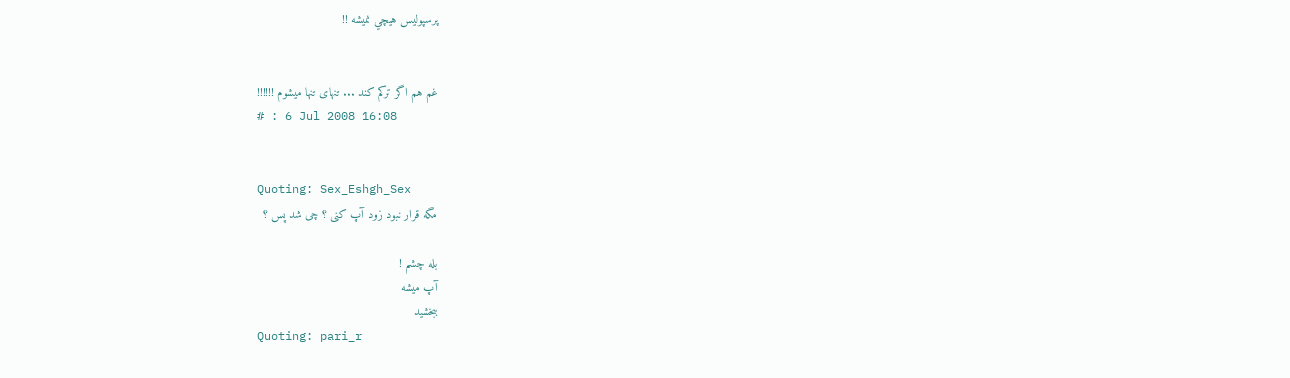پرسپوليس هيچي نميشه !!


غم هم اگر ترکم کند ... تنهای تنها میشوم !!!!!!
# : 6 Jul 2008 16:08


Quoting: Sex_Eshgh_Sex
مگه قرار نبود زود آپ کنی ؟ چی شد پس ؟

بله چشم !
آپ ميشه
ببخشيد
Quoting: pari_r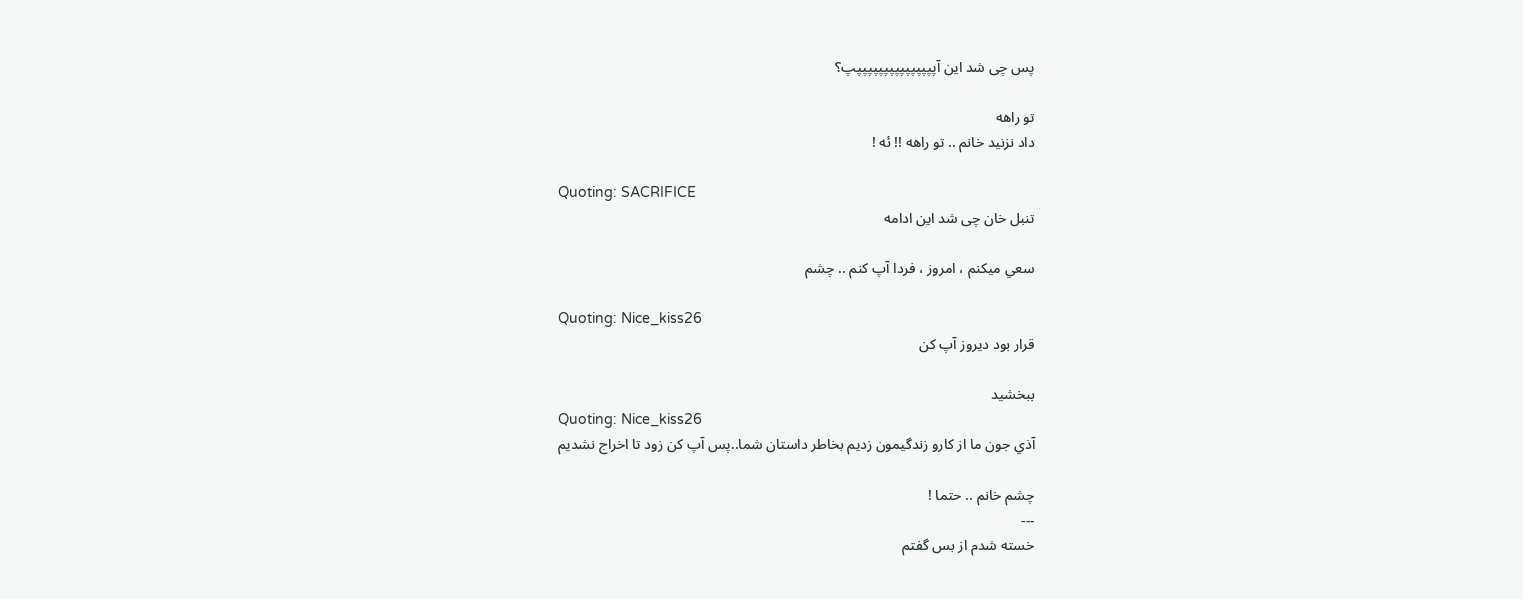پس چی شد این آپپپپپپپپپپپپپپپپ؟

تو راهه
داد نزنيد خانم .. تو راهه !! ئه !

Quoting: SACRIFICE
تنبل خان چی شد این ادامه

سعي ميكنم ، امروز ، فردا آپ كنم .. چشم

Quoting: Nice_kiss26
قرار بود ديروز آپ كن

ببخشيد
Quoting: Nice_kiss26
آذي جون ما از كارو زندگيمون زديم بخاطر داستان شما..پس آپ كن زود تا اخراج نشديم

چشم خانم .. حتما !
---
خسته شدم از بس گفتم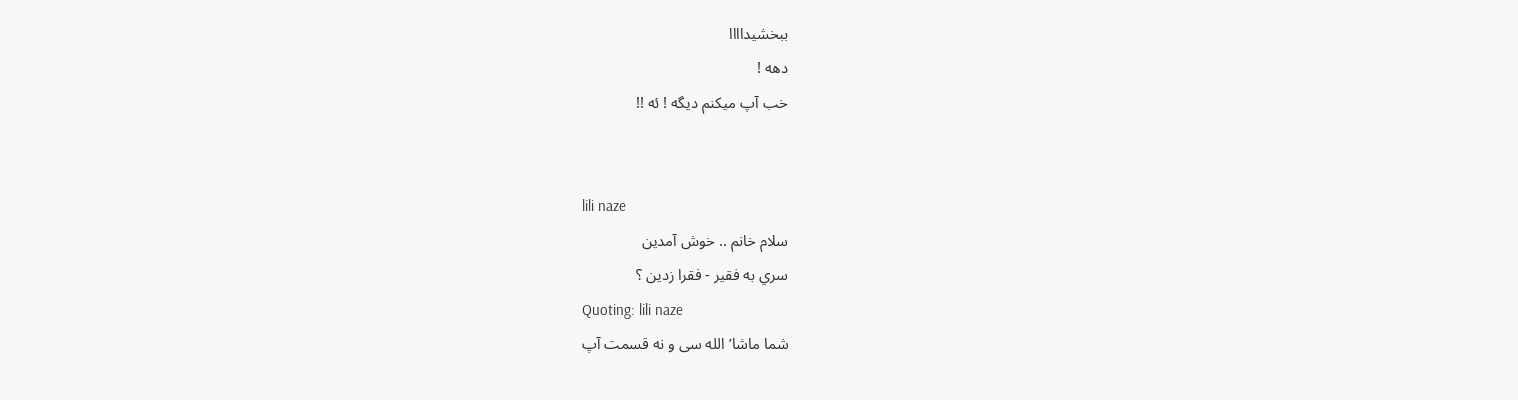ببخشيداااا
دهه !
خب آپ ميكنم ديگه ! ئه !!


lili naze
سلام خانم .. خوش آمدين
سري به فقير - فقرا زدين ؟
Quoting: lili naze
شما ماشا’الله سی و نه قسمت آپ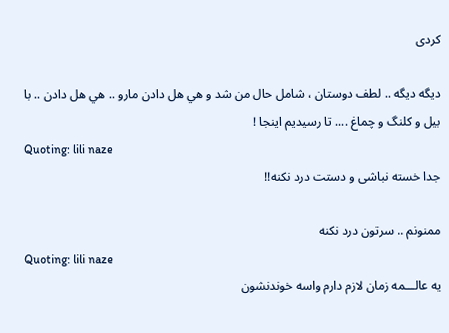کردی

ديگه ديگه .. لطف دوستان ، شامل حال من شد و هي هل دادن مارو .. هي هل دادن .. با بيل و كلنگ و چماغ .... تا رسيديم اينجا !
Quoting: lili naze
جدا خسته نباشی و دستت درد نکنه!!

ممنونم .. سرتون درد نكنه
Quoting: lili naze
یه عالـــمه زمان لازم دارم واسه خوندنشون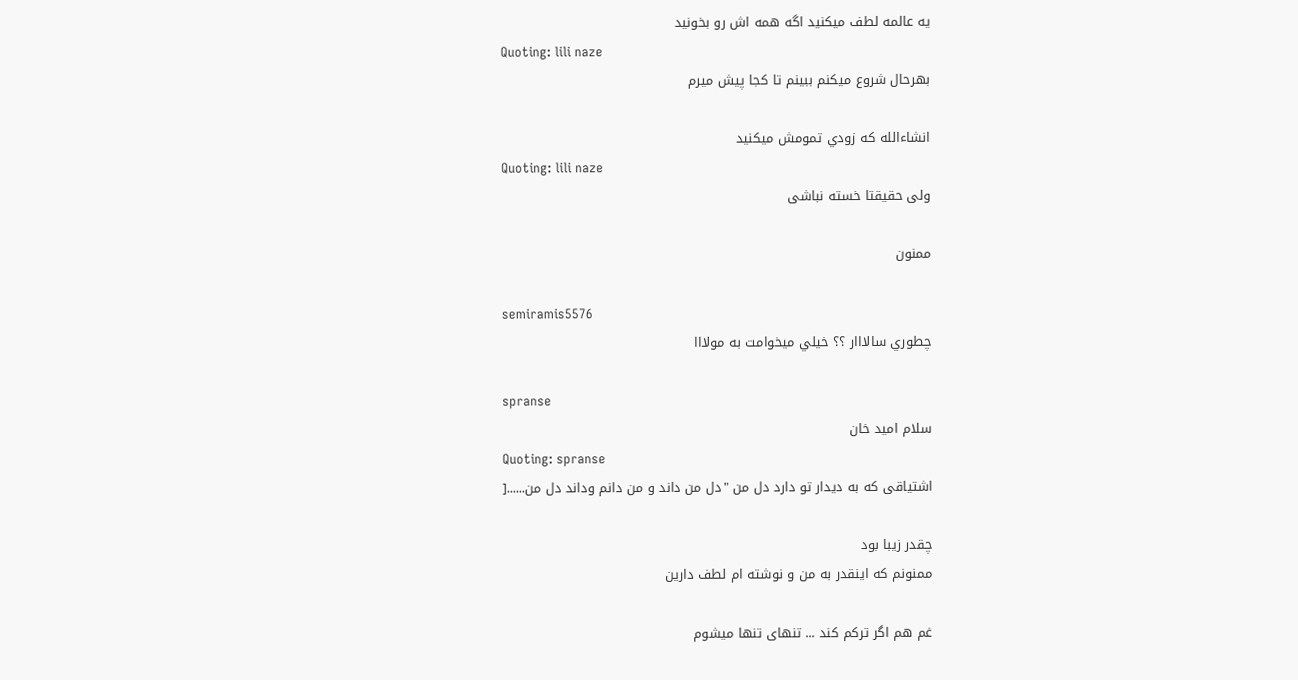يه عالمه لطف ميكنيد اگه همه اش رو بخونيد
Quoting: lili naze
بهرحال شروع میکنم ببینم تا کجا پیش میرم

انشاءالله كه زودي تمومش ميكنيد
Quoting: lili naze
ولی حقیقتا خسته نباشی

ممنون

semiramis5576
چطوري سالااار ؟؟ خيلي ميخوامت به مولااا

spranse
سلام اميد خان
Quoting: spranse
اشتیاقی که به دیدار تو دارد دل من "دل من داند و من دانم وداند دل من......[

چقدر زيبا بود
ممنونم كه اينقدر به من و نوشته ام لطف دارين

غم هم اگر ترکم کند ... تنهای تنها میشوم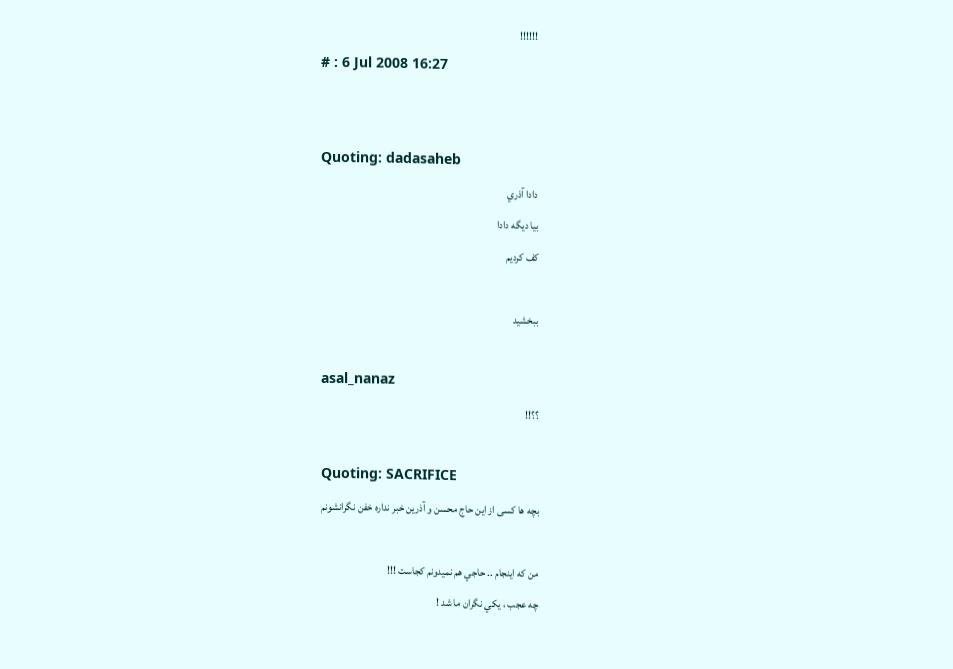!!!!!!
# : 6 Jul 2008 16:27


Quoting: dadasaheb
دادا آذري
بيا ديگه دادا
كف كرديم

ببخشيد

asal_nanaz
؟؟!!

Quoting: SACRIFICE
بچه ها کسی از این حاج محسن و آذرین خبر نداره خفن نگرانشونم

من كه اينجام .. حاجي هم نميدونم كجاست !!!
چه عجب ،‌ يكي نگران ما شد !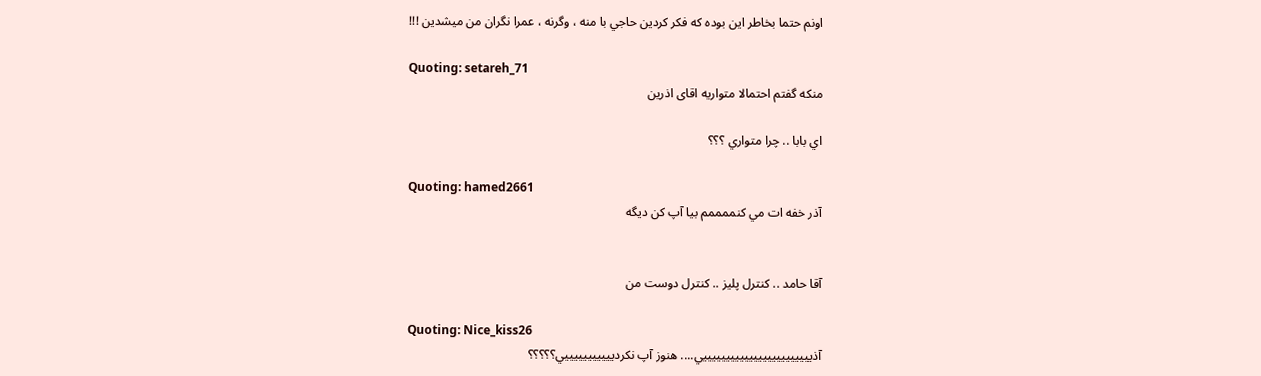اونم حتما بخاطر اين بوده كه فكر كردين حاجي با منه ،‌ وگرنه ،‌ عمرا نگران من ميشدين !!!

Quoting: setareh_71
منکه گفتم احتمالا متواریه اقای اذرین

اي بابا .. چرا متواري ؟؟؟

Quoting: hamed2661
آذر خفه ات مي كنممممم بيا آپ كن ديگه


آقا حامد .. كنترل پليز .. كنترل دوست من

Quoting: Nice_kiss26
آذييييييييييييييييييييييييي.... هنوز آپ نكرديييييييييييي؟؟؟؟؟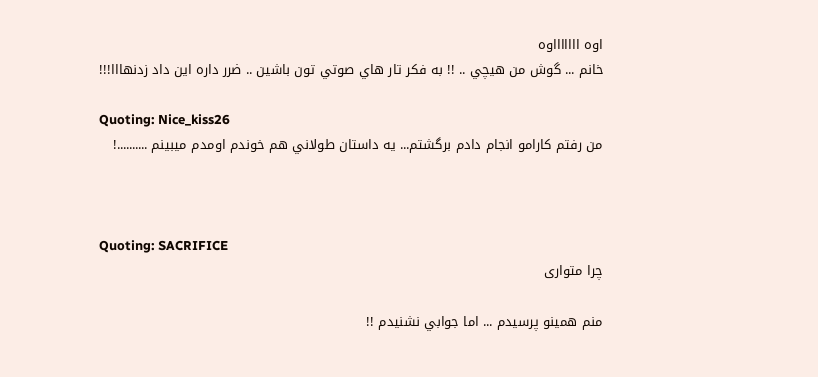اوه اااااااوه
خانم ... گوش من هيچي .. !! به فكر تار هاي صوتي تون باشين .. ضرر داره اين داد زدنهااا!!!

Quoting: Nice_kiss26
من رفتم كارامو انجام دادم برگشتم... يه داستان طولاني هم خوندم اومدم ميبينم ..........!



Quoting: SACRIFICE
چرا متواری

منم همينو پرسيدم ... اما جوابي نشنيدم !!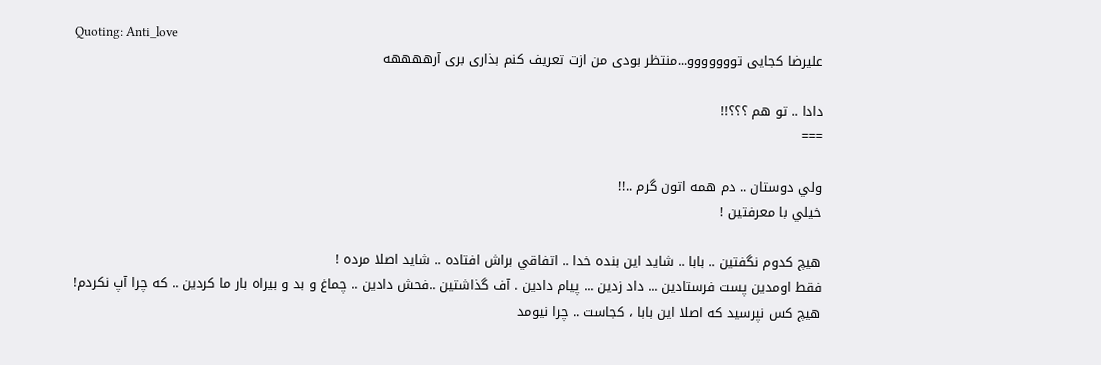Quoting: Anti_love
علیرضا کجایی تووووووو...منتظر بودی من ازت تعریف کنم بذاری بری آرههههه

دادا .. تو هم ؟؟؟!!
===

ولي دوستان .. دم همه اتون گرم ..!!
خيلي با معرفتين !

هيچ كدوم نگفتين .. بابا .. شايد اين بنده خدا .. اتفاقي براش افتاده .. شايد اصلا مرده !
فقط اومدين پست فرستادين ... داد زدين ... پيام دادين . آف گذاشتين ..فحش دادين .. چماغ و بد و بيراه بار ما كردين .. كه چرا آپ نكردم!
هيچ كس نپرسيد كه اصلا اين بابا ، كجاست .. چرا نيومد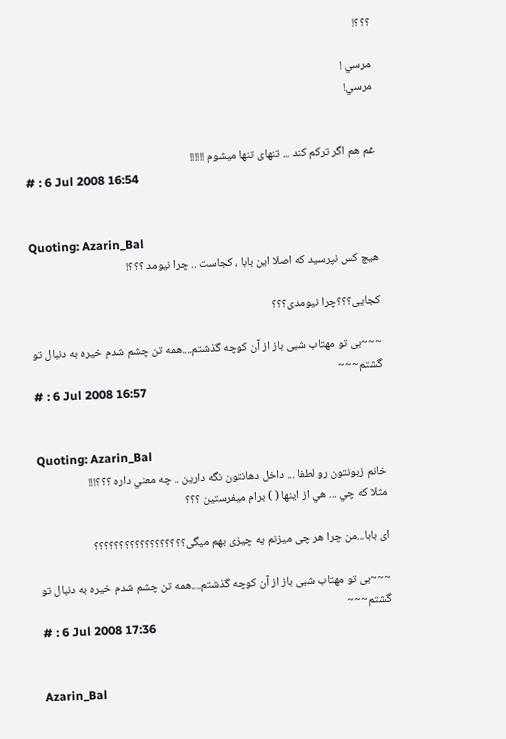؟؟؟!

مرسي !
مرسي!


غم هم اگر ترکم کند ... تنهای تنها میشوم !!!!!!
# : 6 Jul 2008 16:54


Quoting: Azarin_Bal
هيچ كس نپرسيد كه اصلا اين بابا ، كجاست .. چرا نيومد ؟؟؟!

کجایی؟؟؟چرا نیومدی؟؟؟

~~~بی تو مهتاب شبی باز از آن کوچه گذشتم....همه تن چشم شدم خیره به دنبال تو گشتم~~~
# : 6 Jul 2008 16:57


Quoting: Azarin_Bal
خانم زبونتون رو لطفا ... داخل دهانتون نگه دارين .. چه معني داره ؟؟؟!!!
مثلا كه چي ... هي از اينها ( ) برام ميفرستين ؟؟؟

ای بابا...من چرا هر چی میزنم یه چیزی بهم میگی؟؟؟؟؟؟؟؟؟؟؟؟؟؟؟؟؟؟

~~~بی تو مهتاب شبی باز از آن کوچه گذشتم....همه تن چشم شدم خیره به دنبال تو گشتم~~~
# : 6 Jul 2008 17:36


Azarin_Bal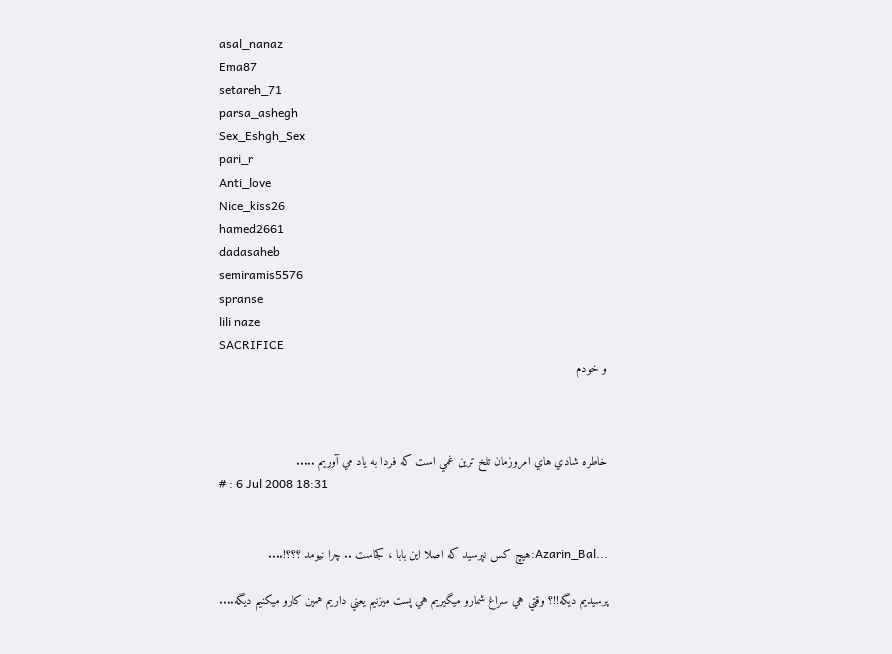asal_nanaz
Ema87
setareh_71
parsa_ashegh
Sex_Eshgh_Sex
pari_r
Anti_love
Nice_kiss26
hamed2661
dadasaheb
semiramis5576
spranse
lili naze
SACRIFICE
و خودم



خاطره شادي هاي امروزمان تلخ ترين غمي است که فردا به ياد مي آوريم .....
# : 6 Jul 2008 18:31


...Azarin_Bal:هيچ كس نپرسيد كه اصلا اين بابا ، كجاست .. چرا نيومد ؟؟؟!....

پرسيديم ديگه!!؟ وقتي هي سراغ شمارو ميگيريم هي پست ميزنيم يعني داريم همين كارو ميكنيم ديگه....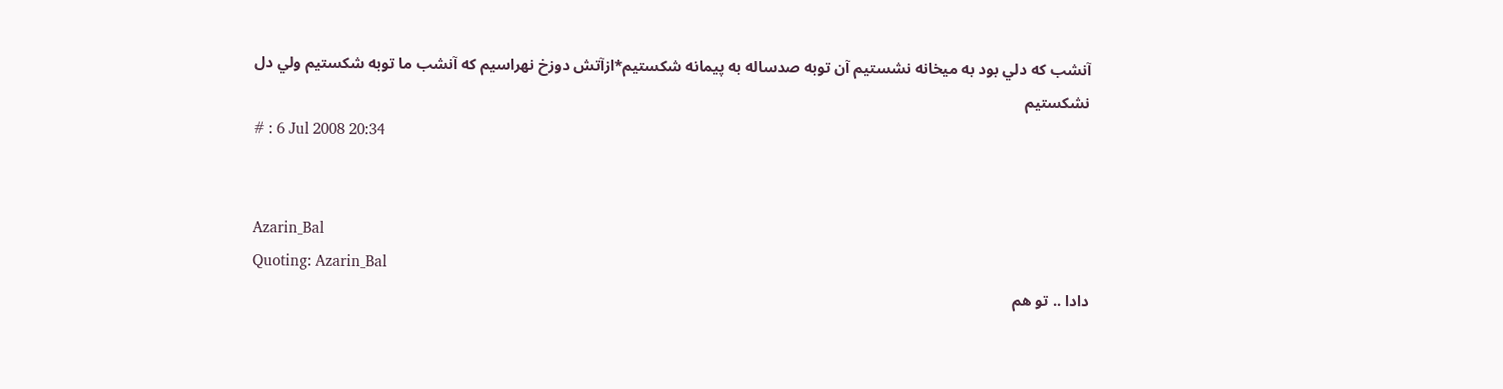آنشب كه دلي بود به ميخانه نشستيم آن توبه صدساله به پيمانه شكستيم*ازآتش دوزخ نهراسيم كه آنشب ما توبه شكستيم ولي دل نشكستيم
# : 6 Jul 2008 20:34


Azarin_Bal
Quoting: Azarin_Bal
دادا .. تو هم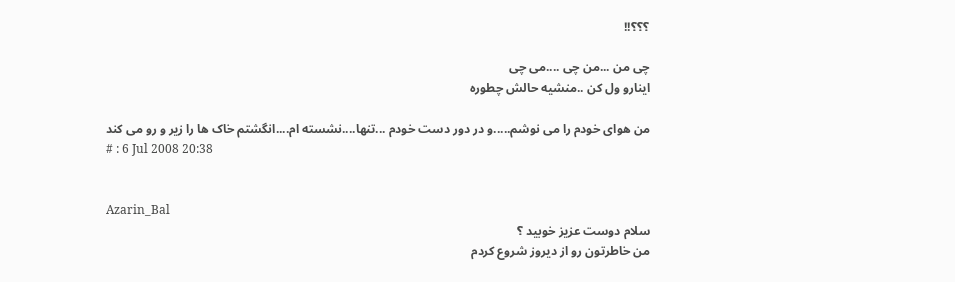؟؟؟!!

چی من ...من چی ....می چی
اینارو ول کن ..منشیه حالش چطوره

من هوای خودم را می نوشم.....و در دور دست خودم ...تنها....نشسته ام....انگشتم خاک ها را زیر و رو می کند
# : 6 Jul 2008 20:38


Azarin_Bal
سلام دوست عزیز خوبید ؟
من خاطرتون رو از دیروز شروع کردم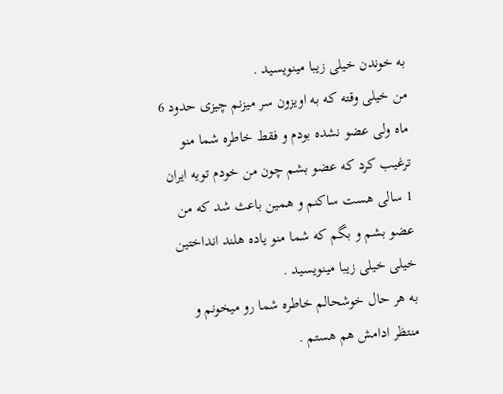به خوندن خیلی زیبا مینویسید .
من خیلی وقته که به اویزون سر میزنم چیزی حدود 6 ماه ولی عضو نشده بودم و فقط خاطره شما منو ترغیب کرد که عضو بشم چون من خودم تویه ایران 1 سالی هست ساکنم و همین باعث شد که من عضو بشم و بگم که شما منو یاده هلند انداختین خیلی خیلی زیبا مینویسید .
به هر حال خوشحالم خاطره شما رو میخونم و منتظر ادامش هم هستم .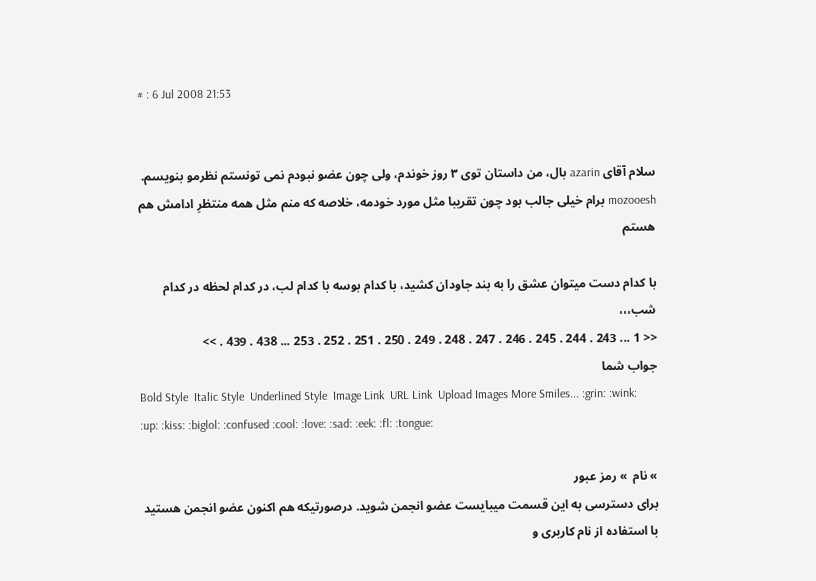# : 6 Jul 2008 21:53


سلام آقاى azarin بال، من داستان توى ۳ روز خوندم، ولى چون عضو نبودم نمى تونستم نظرمو بنويسم. mozooesh برام خيلى جالب بود چون تقريبا مثل مورد خودمه، خلاصه كه منم مثل همه منتظرِ ادامش هم هستم

با كدام دست ميتوان عشق را به بند جاودان كشيد، با كدام بوسه با كدام لب، در كدام لحظه در كدام شب،،،
<< 1 ... 243 . 244 . 245 . 246 . 247 . 248 . 249 . 250 . 251 . 252 . 253 ... 438 . 439 . >>
جواب شما
Bold Style  Italic Style  Underlined Style  Image Link  URL Link  Upload Images More Smiles... :grin: :wink: :up: :kiss: :biglol: :confused :cool: :love: :sad: :eek: :fl: :tongue:

» نام  » رمز عبور
برای دسترسی به این قسمت میبایست عضو انجمن شوید. درصورتیکه هم اکنون عضو انجمن هستید با استفاده از نام کاربری و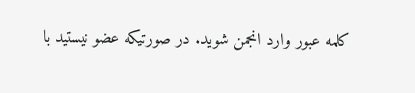کلمه عبور وارد انجمن شوید. در صورتیکه عضو نیستید با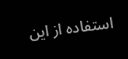استفاده از این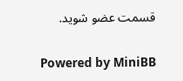قسمت عضو شوید.


Powered by MiniBB